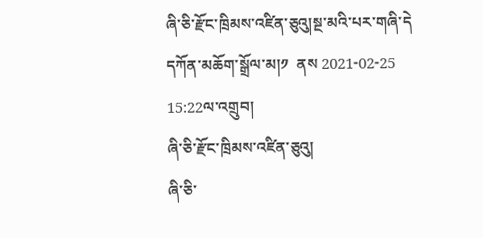ཞི་ཅི་རྫོང་ཁྲིམས་འཛིན་ཅུའུ།སྔ་མའི་པར་གཞི་དེ དཀོན་མཆོག་སྒྲོལ་མ།༡  ནས 2021-02-25 15:22ལ་འགྲུབ།
ཞི་ཅི་རྫོང་ཁྲིམས་འཛིན་ཅུའུ།
ཞི་ཅི་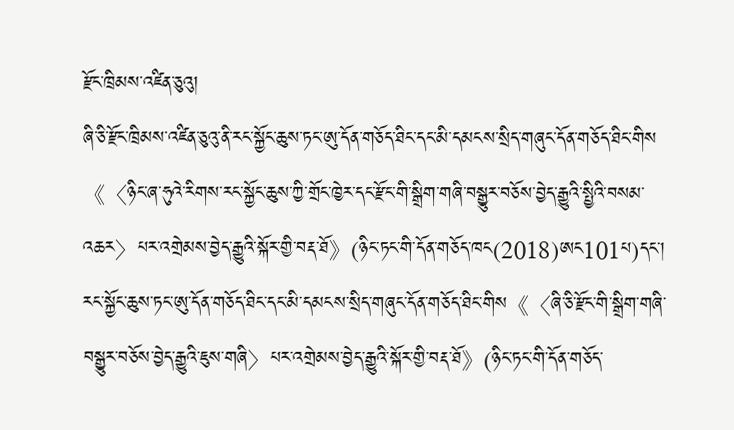རྫོང་ཁྲིམས་འཛིན་ཅུའུ།
ཞི་ཅི་རྫོང་ཁྲིམས་འཛིན་ཅུའུ་ནི་རང་སྐྱོང་ཆུས་ཏང་ཨུ་དོན་གཅོད་ཐིང་དང་མི་དམངས་སྲིད་གཞུང་དོན་གཅོད་ཐིང་གིས《〈ཉིང་ཞ་ཧུའེ་རིགས་རང་སྐྱོང་ཆུས་ཀྱི་གྲོང་ཁྱེར་དང་རྫོང་གི་སྒྲིག་གཞི་བསྒྱུར་བཅོས་བྱེད་རྒྱུའི་སྤྱིའི་བསམ་འཆར〉པར་འགྲེམས་བྱེད་རྒྱུའི་སྐོར་གྱི་བརྡ་ཐོ》(ཉིང་ཏང་གི་དོན་གཅོད་ཁང(2018)ཨང101པ)དང་། རང་སྐྱོང་ཆུས་ཏང་ཨུ་དོན་གཅོད་ཐིང་དང་མི་དམངས་སྲིད་གཞུང་དོན་གཅོད་ཐིང་གིས《〈ཞི་ཅི་རྫོང་གི་སྒྲིག་གཞི་བསྒྱུར་བཅོས་བྱེད་རྒྱུའི་ཇུས་གཞི〉པར་འགྲེམས་བྱེད་རྒྱུའི་སྐོར་གྱི་བརྡ་ཐོ》(ཉིང་ཏང་གི་དོན་གཅོད་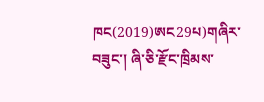ཁང(2019)ཨང29པ)གཞིར་བཟུང་། ཞི་ཅི་རྫོང་ཁྲིམས་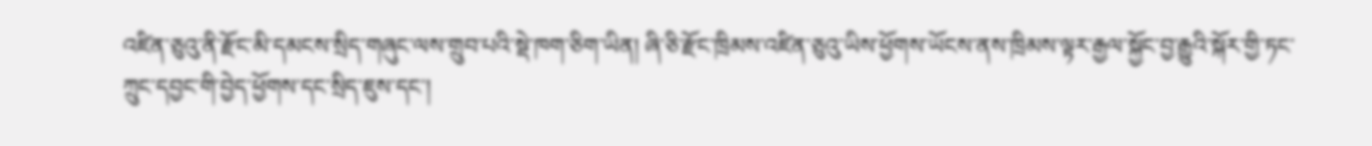འཛིན་ཅུའུ་ནི་རྫོང་མི་དམངས་སྲིད་གཞུང་ལས་གྲུབ་པའི་སྡེ་ཁག་ཅིག་ཡིན། ཞི་ཅི་རྫོང་ཁྲིམས་འཛིན་ཅུའུ་ཡིས་ཕྱོགས་ཡོངས་ནས་ཁྲིམས་ལྟར་རྒྱལ་སྐྱོང་བྱ་རྒྱུའི་སྐོར་གྱི་ཏང་ཀྲུང་དབྱང་གི་བྱེད་ཕྱོགས་དང་སྲིད་ཇུས་དང་།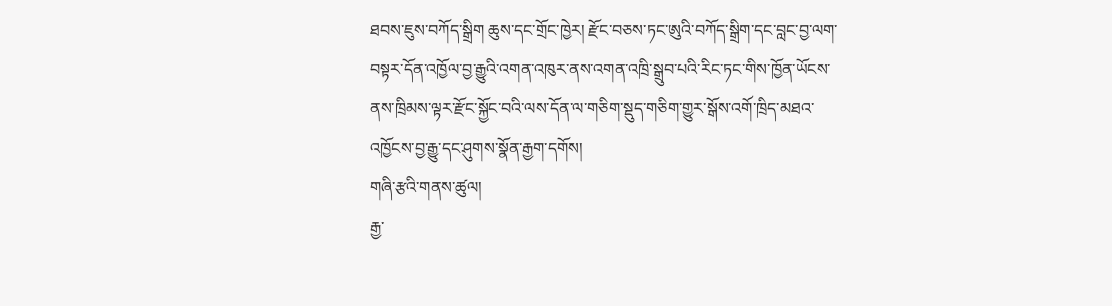ཐབས་ཇུས་བཀོད་སྒྲིག ཆུས་དང་གྲོང་ཁྱེར། རྫོང་བཅས་ཏང་ཨུའི་བཀོད་སྒྲིག་དང་བླང་བྱ་ལག་བསྟར་དོན་འཁྱོལ་བྱ་རྒྱུའི་འགན་འཁུར་ནས་འགན་འཁྲི་སྒྲུབ་པའི་རིང་ཏང་གིས་ཁྱོན་ཡོངས་ནས་ཁྲིམས་ལྟར་རྫོང་སྐྱོང་བའི་ལས་དོན་ལ་གཅིག་སྡུད་གཅིག་གྱུར་སྒོས་འགོ་ཁྲིད་མཐའ་འཁྱོངས་བྱ་རྒྱུ་དང་ཤུགས་སྣོན་རྒྱག་དགོས།
གཞི་རྩའི་གནས་ཚུལ།
རྒྱ་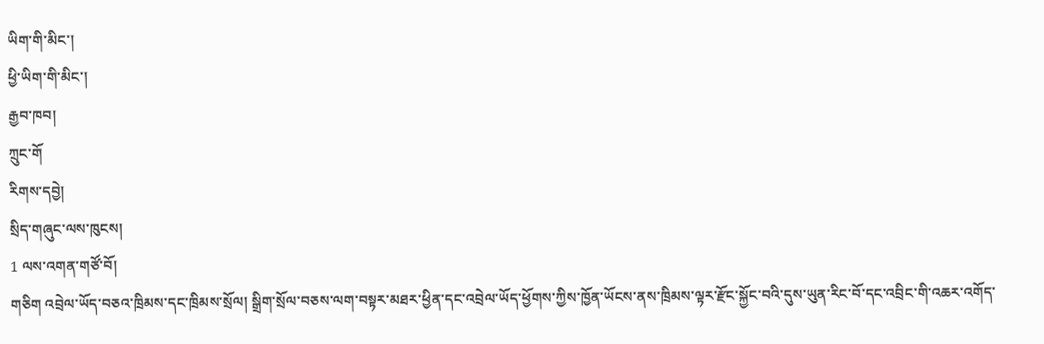ཡིག་གི་མིང་།
ཕྱི་ཡིག་གི་མིང་།
རྒྱབ་ཁབ།
ཀྲུང་གོ
རིགས་དབྱེ།
སྲིད་གཞུང་ལས་ཁུངས།
1 ལས་འགན་གཙོ་བོ།
གཅིག འབྲེལ་ཡོད་བཅའ་ཁྲིམས་དང་ཁྲིམས་སྲོལ། སྒྲིག་སྲོལ་བཅས་ལག་བསྟར་མཐར་ཕྱིན་དང་འབྲེལ་ཡོད་ཕྱོགས་ཀྱིས་ཁྱོན་ཡོངས་ནས་ཁྲིམས་ལྟར་རྫོང་སྐྱོང་བའི་དུས་ཡུན་རིང་བོ་དང་འབྲིང་གི་འཆར་འགོད་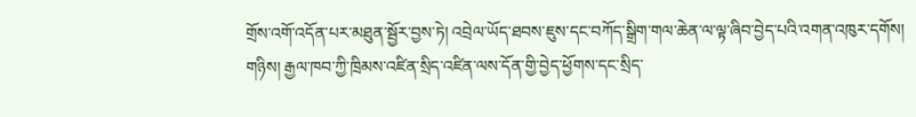གྲོས་འགོ་འདོན་པར་མཐུན་སྦྱོར་བྱས་ཏེ། འབྲེལ་ཡོད་ཐབས་ཇུས་དང་བཀོད་སྒྲིག་གལ་ཆེན་ལ་ལྟ་ཞིབ་བྱེད་པའི་འགན་འཁུར་དགོས།
གཉིས། རྒྱལ་ཁབ་ཀྱི་ཁྲིམས་འཛིན་སྲིད་འཛིན་ལས་དོན་གྱི་བྱེད་ཕྱོགས་དང་སྲིད་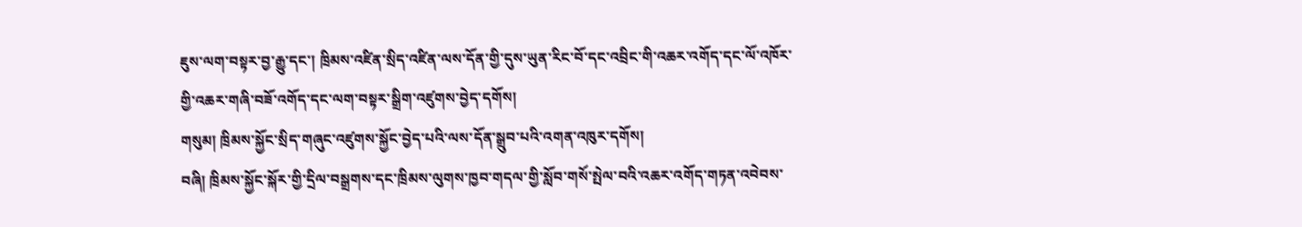ཇུས་ལག་བསྟར་བྱ་རྒྱུ་དང་། ཁྲིམས་འཛིན་སྲིད་འཛིན་ལས་དོན་གྱི་དུས་ཡུན་རིང་བོ་དང་འབྲིང་གི་འཆར་འགོད་དང་ལོ་འཁོར་གྱི་འཆར་གཞི་བཟོ་འགོད་དང་ལག་བསྟར་སྒྲིག་འཛུགས་བྱེད་དགོས།
གསུམ། ཁྲིམས་སྐྱོང་སྲིད་གཞུང་འཛུགས་སྐྱོང་བྱེད་པའི་ལས་དོན་སྒྲུབ་པའི་འགན་འཁུར་དགོས།
བཞི། ཁྲིམས་སྐྱོང་སྐོར་གྱི་དྲིལ་བསྒྲགས་དང་ཁྲིམས་ལུགས་ཁྱབ་གདལ་གྱི་སློབ་གསོ་སྤེལ་བའི་འཆར་འགོད་གཏན་འབེབས་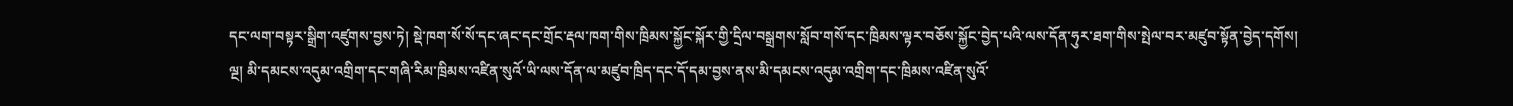དང་ལག་བསྟར་སྒྲིག་འཛུགས་བྱས་ཏེ། སྡེ་ཁག་སོ་སོ་དང་ཞང་དང་གྲོང་རྡལ་ཁག་གིས་ཁྲིམས་སྐྱོང་སྐོར་གྱི་དྲིལ་བསྒྲགས་སློབ་གསོ་དང་ཁྲིམས་ལྟར་བཅོས་སྐྱོང་བྱེད་པའི་ལས་དོན་ཧུར་ཐག་གིས་སྤེལ་བར་མཛུབ་སྟོན་བྱེད་དགོས།
ལྔ། མི་དམངས་འདུམ་འགྲིག་དང་གཞི་རིམ་ཁྲིམས་འཛིན་སུའོ་ཡི་ལས་དོན་ལ་མཛུབ་ཁྲིད་དང་དོ་དམ་བྱས་ནས་མི་དམངས་འདུམ་འགྲིག་དང་ཁྲིམས་འཛིན་སུའོ་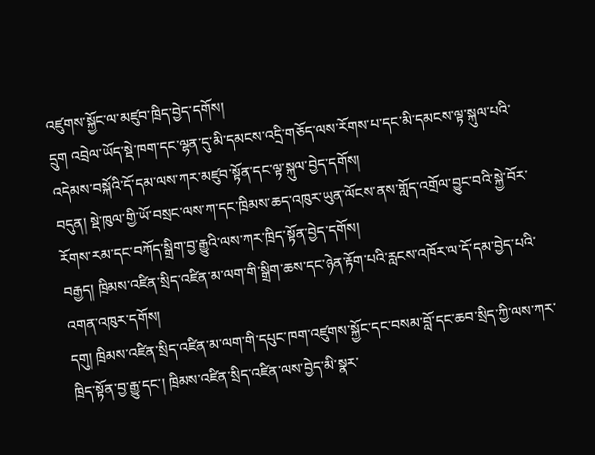འཛུགས་སྐྱོང་ལ་མཛུབ་ཁྲིད་བྱེད་དགོས།
དྲུག འབྲེལ་ཡོད་སྡེ་ཁག་དང་ལྷན་དུ་མི་དམངས་འདྲི་གཅོད་ལས་རོགས་པ་དང་མི་དམངས་ལྟ་སྐུལ་པའི་འདེམས་བསྐོའི་དོ་དམ་ལས་ཀར་མཛུབ་སྟོན་དང་ལྟ་སྐུལ་བྱེད་དགོས།
བདུན། སྡེ་ཁུལ་གྱི་ཡོ་བསྲང་ལས་ཀ་དང་ཁྲིམས་ཆད་འཁུར་ཡུན་ལོངས་ནས་གློད་འགྲོལ་བྱུང་བའི་སྐྱེ་བོར་རོགས་རམ་དང་བཀོད་སྒྲིག་བྱ་རྒྱུའི་ལས་ཀར་ཁྲིད་སྟོན་བྱེད་དགོས།
བརྒྱད། ཁྲིམས་འཛིན་སྲིད་འཛིན་མ་ལག་གི་སྒྲིག་ཆས་དང་ཉེན་རྟོག་པའི་རླངས་འཁོར་ལ་དོ་དམ་བྱེད་པའི་འགན་འཁུར་དགོས།
དགུ། ཁྲིམས་འཛིན་སྲིད་འཛིན་མ་ལག་གི་དཔུང་ཁག་འཛུགས་སྐྱོང་དང་བསམ་བློ་དང་ཆབ་སྲིད་ཀྱི་ལས་ཀར་ཁྲིད་སྟོན་བྱ་རྒྱུ་དང་། ཁྲིམས་འཛིན་སྲིད་འཛིན་ལས་བྱེད་མི་སྣར་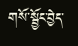གསོ་སྦྱོང་བྱེད་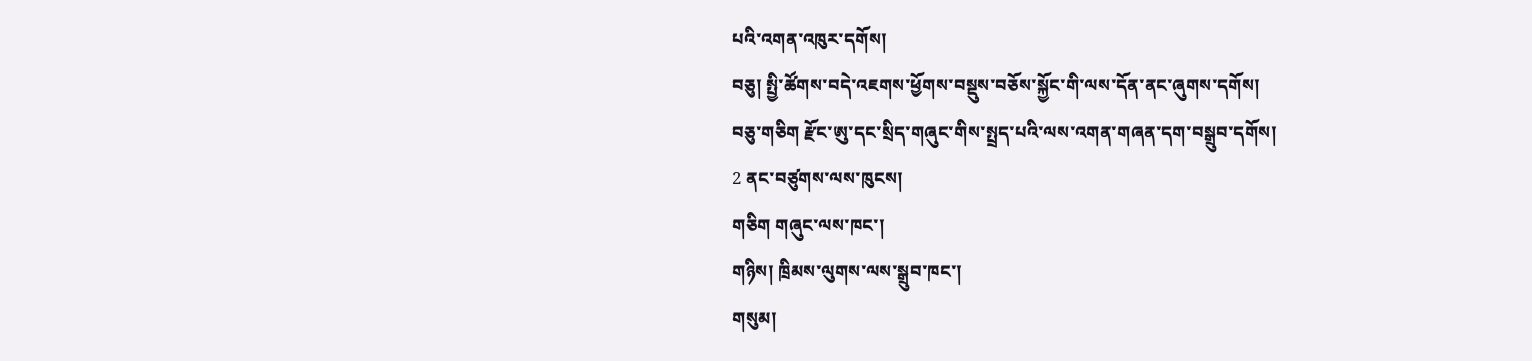པའི་འགན་འཁུར་དགོས།
བཅུ། སྤྱི་ཚོགས་བདེ་འཇགས་ཕྱོགས་བསྡུས་བཅོས་སྐྱོང་གི་ལས་དོན་ནང་ཞུགས་དགོས།
བཅུ་གཅིག རྫོང་ཨུ་དང་སྲིད་གཞུང་གིས་སྤྲད་པའི་ལས་འགན་གཞན་དག་བསྒྲུབ་དགོས།
2 ནང་བཙུགས་ལས་ཁུངས།
གཅིག གཞུང་ལས་ཁང་།
གཉིས། ཁྲིམས་ལུགས་ལས་སྒྲུབ་ཁང་།
གསུམ།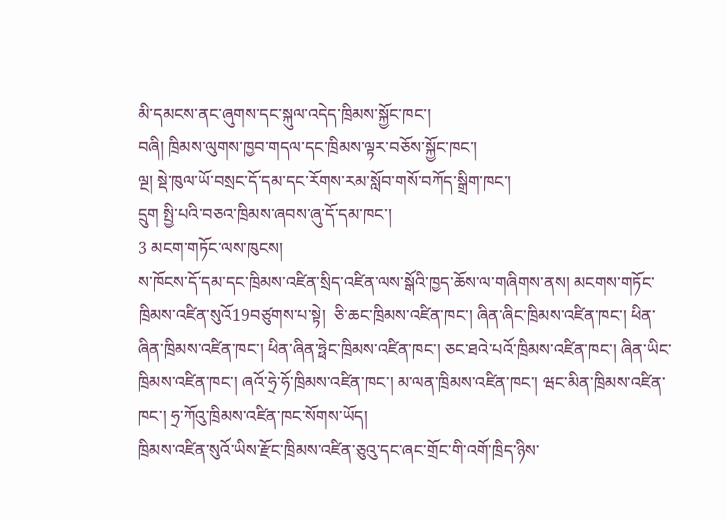མི་དམངས་ནང་ཞུགས་དང་སྐུལ་འདེད་ཁྲིམས་སྐྱོང་ཁང་།
བཞི། ཁྲིམས་ལུགས་ཁྱབ་གདལ་དང་ཁྲིམས་ལྟར་བཅོས་སྐྱོང་ཁང་།
ལྔ། སྡེ་ཁུལ་ཡོ་བསྲང་དོ་དམ་དང་རོགས་རམ་སློབ་གསོ་བཀོད་སྒྲིག་ཁང་།
དྲུག སྤྱི་པའི་བཅའ་ཁྲིམས་ཞབས་ཞུ་དོ་དམ་ཁང་།
3 མངག་གཏོང་ལས་ཁུངས།
ས་ཁོངས་དོ་དམ་དང་ཁྲིམས་འཛིན་སྲིད་འཛིན་ལས་སྒོའི་ཁྱད་ཆོས་ལ་གཞིགས་ནས། མངགས་གཏོང་ཁྲིམས་འཛིན་སུའོ19བཙུགས་པ་སྟེ།  ཅི་ཆང་ཁྲིམས་འཛིན་ཁང་། ཞིན་ཞིང་ཁྲིམས་འཛིན་ཁང་། ཕིན་ཞིན་ཁྲིམས་འཛིན་ཁང་། ཕིན་ཞིན་ཧྥེང་ཁྲིམས་འཛིན་ཁང་། ཅང་ཐའེ་པའོ་ཁྲིམས་འཛིན་ཁང་། ཞིན་ཡིང་ཁྲིམས་འཛིན་ཁང་། ཞའོ་ཧྲེ་ཧོ་ཁྲིམས་འཛིན་ཁང་། མ་ལན་ཁྲིམས་འཛིན་ཁང་། ཝང་མིན་ཁྲིམས་འཛིན་ཁང་། ཧྲ་ཀོའུ་ཁྲིམས་འཛིན་ཁང་སོགས་ཡོད།
ཁྲིམས་འཛིན་སུའོ་ཡིས་རྫོང་ཁྲིམས་འཛིན་ཅུའུ་དང་ཞང་གྲོང་གི་འགོ་ཁྲིད་ཉིས་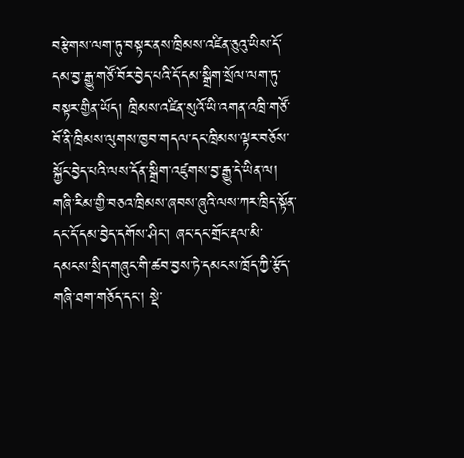བརྩེགས་ལག་ཏུ་བསྟར་ནས་ཁྲིམས་འཛིན་ཅུའུ་ཡིས་དོ་དམ་བྱ་རྒྱུ་གཙོ་བོར་བྱེད་པའི་དོ་དམ་སྒྲིག་སྲོལ་ལག་ཏུ་བསྟར་གྱིན་ཡོད། ཁྲིམས་འཛིན་སུའོ་ཡི་འགན་འཁྲི་གཙོ་བོ་ནི་ཁྲིམས་ལུགས་ཁྱབ་གདལ་དང་ཁྲིམས་ལྟར་བཅོས་སྐྱོང་བྱེད་པའི་ལས་དོན་སྒྲིག་འཛུགས་བྱ་རྒྱུ་དེ་ཡིན་ལ། གཞི་རིམ་གྱི་བཅའ་ཁྲིམས་ཞབས་ཞུའི་ལས་ཀར་ཁྲིད་སྟོན་དང་དོ་དམ་བྱེད་དགོས་ཤིང་། ཞང་དང་གྲོང་རྡལ་མི་དམངས་སྲིད་གཞུང་གི་ཚབ་བྱས་ཏེ་དམངས་ཁྲོད་ཀྱི་རྩོད་གཞི་ཐག་གཅོད་དང་། སྡེ་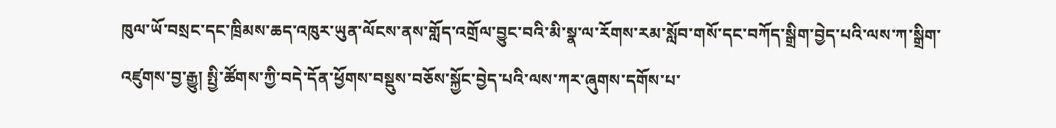ཁུལ་ཡོ་བསྲང་དང་ཁྲིམས་ཆད་འཁུར་ཡུན་ལོངས་ནས་གློད་འགྲོལ་བྱུང་བའི་མི་སྣ་ལ་རོགས་རམ་སློབ་གསོ་དང་བཀོད་སྒྲིག་བྱེད་པའི་ལས་ཀ་སྒྲིག་འཛུགས་བྱ་རྒྱུ། སྤྱི་ཚོགས་ཀྱི་བདེ་དོན་ཕྱོགས་བསྡུས་བཅོས་སྐྱོང་བྱེད་པའི་ལས་ཀར་ཞུགས་དགོས་པ་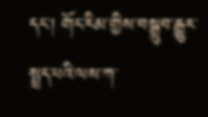དང་། གོང་རིམ་གྱིས་བསྒྲུབ་རྒྱུར་སྤྲད་པའི་ལས་ཀ་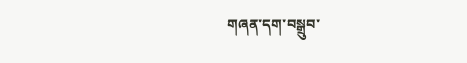གཞན་དག་བསྒྲུབ་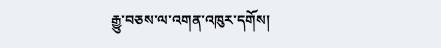རྒྱུ་བཅས་ལ་འགན་འཁུར་དགོས།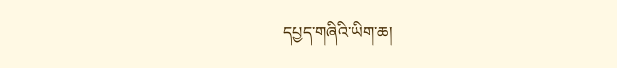དཔྱད་གཞིའི་ཡིག་ཆ།